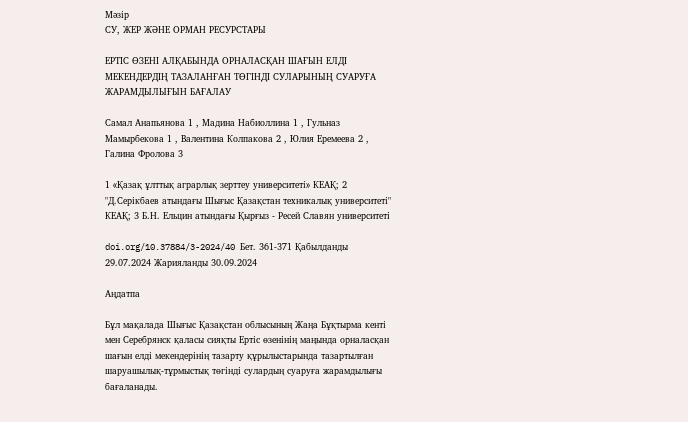Мәзір
СУ, ЖЕР ЖӘНЕ ОРМАН РЕСУРСТАРЫ

ЕРТІС ӨЗЕНІ АЛҚАБЫНДА ОРНАЛАСҚАН ШАҒЫН ЕЛДІ МЕКЕНДЕРДІҢ ТАЗАЛАНҒАН ТӨГІНДІ СУЛАРЫНЫҢ СУАРУҒА ЖАРАМДЫЛЫҒЫН БАҒАЛАУ

Самал Анапьянова 1 , Мадина Набиоллина 1 , Гульназ Мамырбекова 1 , Валентина Колпакова 2 , Юлия Еремеева 2 , Галина Фролова 3

1 «Қазақ ұлттық аграрлық зерттеу университеті» КЕАҚ; 2 "Д.Серікбаев атындағы Шығыс Қазақстан техникалық университеті" КЕАҚ; 3 Б.Н. Ельцин атындағы Қырғыз - Ресей Славян университеті

doi.org/10.37884/3-2024/40 Бет. 361-371 Қабылданды 29.07.2024 Жарияланды 30.09.2024

Аңдатпа

Бұл мақалада Шығыс Қазақстан облысының Жаңа Бұқтырма кенті мен Серебрянск қаласы сияқты Ертіс өзенінің маңында орналасқан шағын елді мекендерінің тазарту құрылыстарында тазартылған шаруашылық-тұрмыстық төгінді сулардың суаруға жарамдылығы бағаланады.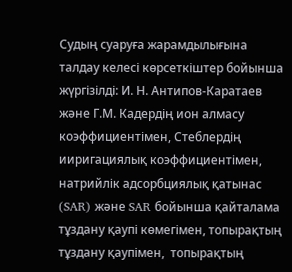Судың суаруға жарамдылығына талдау келесі көрсеткіштер бойынша жүргізілді: И. Н. Антипов-Каратаев және Г.М. Кадердің ион алмасу коэффициентімен, Стеблердің ииригациялық коэффициентімен, натрийлік адсорбциялық қатынас (SAR) және SAR бойынша қайталама тұздану қаупі көмегімен, топырақтың тұздану қаупімен,  топырақтың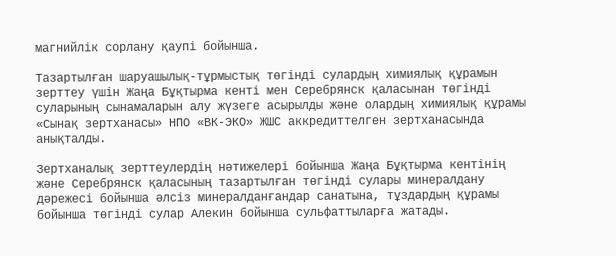магнийлік сорлану қаупі бойынша.

Тазартылған шаруашылық-тұрмыстық төгінді сулардың химиялық құрамын зерттеу үшін Жаңа Бұқтырма кенті мен Серебрянск қаласынан төгінді суларының сынамаларын алу жүзеге асырылды және олардың химиялық құрамы «Сынақ зертханасы» НПО «ВК-ЭКО» ЖШС аккредиттелген зертханасында анықталды.

Зертханалық зерттеулердің нәтижелері бойынша Жаңа Бұқтырма кентінің және Серебрянск қаласының тазартылған төгінді сулары минералдану дәрежесі бойынша әлсіз минералданғандар санатына, тұздардың құрамы бойынша төгінді сулар Алекин бойынша сульфаттыларға жатады.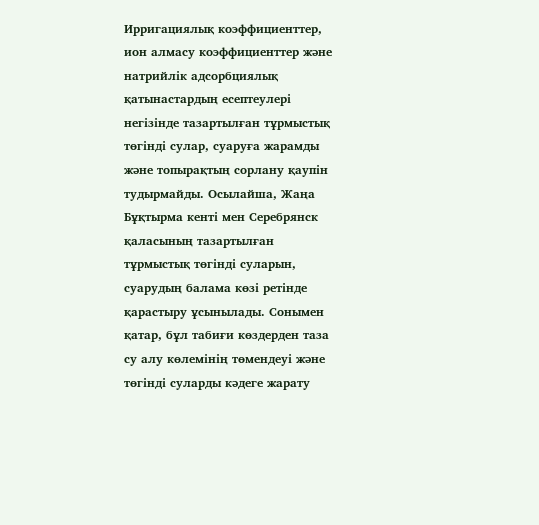Ирригациялық коэффициенттер, ион алмасу коэффициенттер және натрийлік адсорбциялық қатынастардың есептеулері негізінде тазартылған тұрмыстық төгінді сулар, суаруға жарамды және топырақтың сорлану қаупін тудырмайды. Осылайша, Жаңа Бұқтырма кенті мен Серебрянск қаласының тазартылған тұрмыстық төгінді суларын, суарудың балама көзі ретінде қарастыру ұсынылады. Сонымен қатар, бұл табиғи көздерден таза су алу көлемінің төмендеуі және төгінді суларды кәдеге жарату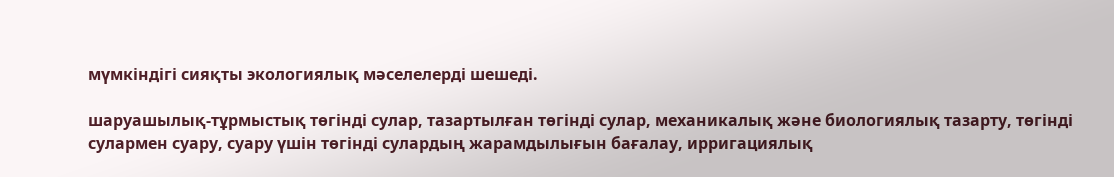мүмкіндігі сияқты экологиялық мәселелерді шешеді.

шаруашылық-тұрмыстық төгінді сулар, тазартылған төгінді сулар, механикалық және биологиялық тазарту, төгінді сулармен суару, суару үшін төгінді сулардың жарамдылығын бағалау, ирригациялық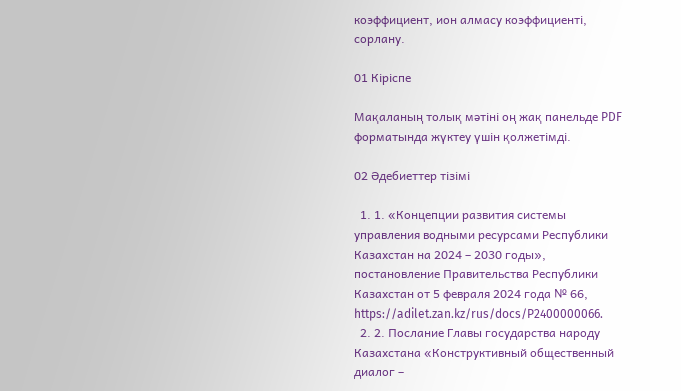коэффициент, ион алмасу коэффициенті, сорлану.

01 Кіріспе

Мақаланың толық мәтіні оң жақ панельде PDF форматында жүктеу үшін қолжетімді.

02 Әдебиеттер тізімі

  1. 1. «Концепции развития системы управления водными ресурсами Республики Казахстан на 2024 – 2030 годы», постановление Правительства Республики Казахстан от 5 февраля 2024 года № 66, https://adilet.zan.kz/rus/docs/P2400000066.
  2. 2. Послание Главы государства народу Казахстана «Конструктивный общественный диалог –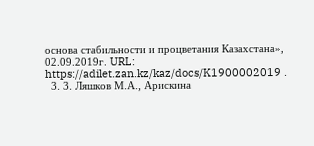основа стабильности и процветания Казахстана», 02.09.2019г. URL: https://adilet.zan.kz/kaz/docs/K1900002019 .
  3. 3. Ляшков М.А., Арискина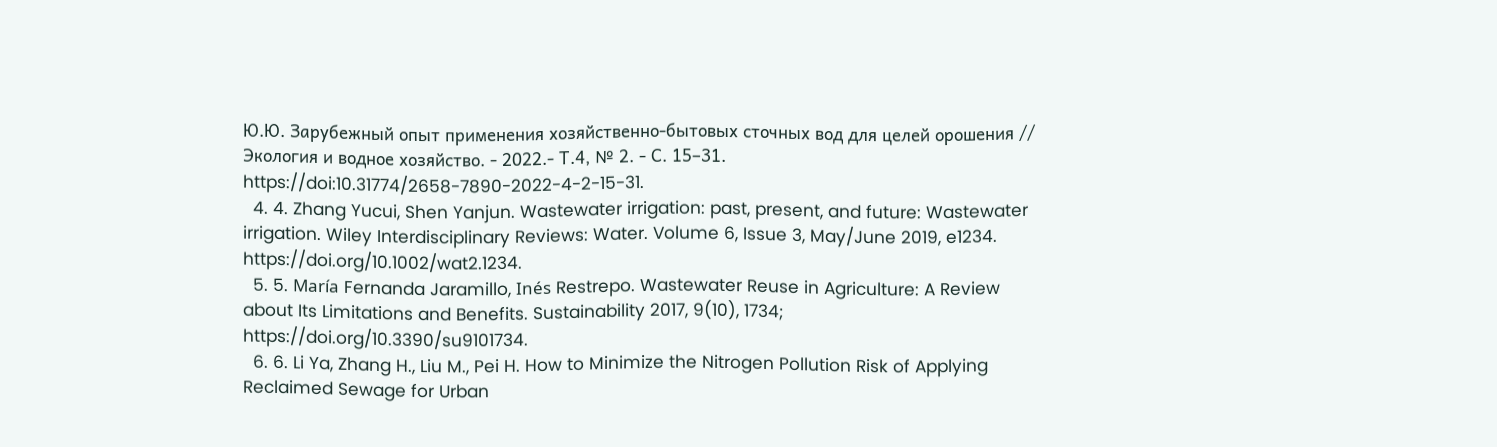Ю.Ю. Зарубежный опыт применения хозяйственно-бытовых сточных вод для целей орошения // Экология и водное хозяйство. - 2022.- Т.4, № 2. - С. 15–31. https://doi:10.31774/2658-7890-2022-4-2-15-31.
  4. 4. Zhang Yucui, Shen Yanjun. Wastewater irrigation: past, present, and future: Wastewater irrigation. Wiley Interdisciplinary Reviews: Water. Volume 6, Issue 3, May/June 2019, e1234. https://doi.org/10.1002/wat2.1234.
  5. 5. María Fernanda Jaramillo, Inés Restrepo. Wastewater Reuse in Agriculture: A Review about Its Limitations and Benefits. Sustainability 2017, 9(10), 1734; https://doi.org/10.3390/su9101734.
  6. 6. Li Ya, Zhang H., Liu M., Pei H. How to Minimize the Nitrogen Pollution Risk of Applying Reclaimed Sewage for Urban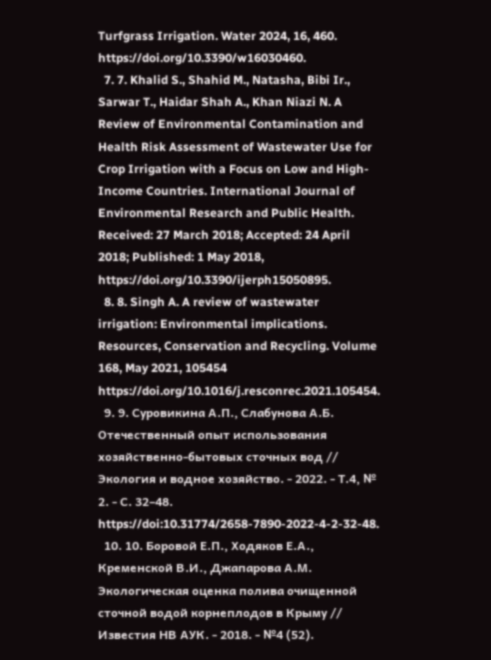Turfgrass Irrigation. Water 2024, 16, 460. https://doi.org/10.3390/w16030460.
  7. 7. Khalid S., Shahid M., Natasha, Bibi Ir., Sarwar T., Haidar Shah A., Khan Niazi N. A Review of Environmental Contamination and Health Risk Assessment of Wastewater Use for Crop Irrigation with a Focus on Low and High-Income Countries. International Journal of Environmental Research and Public Health. Received: 27 March 2018; Accepted: 24 April 2018; Published: 1 May 2018, https://doi.org/10.3390/ijerph15050895.
  8. 8. Singh A. A review of wastewater irrigation: Environmental implications. Resources, Conservation and Recycling. Volume 168, May 2021, 105454 https://doi.org/10.1016/j.resconrec.2021.105454.
  9. 9. Суровикина А.П., Слабунова А.Б. Отечественный опыт использования хозяйственно-бытовых сточных вод // Экология и водное хозяйство. - 2022. - Т.4, № 2. - С. 32–48. https://doi:10.31774/2658-7890-2022-4-2-32-48.
  10. 10. Боровой Е.П., Ходяков Е.А., Кременской В.И., Джапарова А.М. Экологическая оценка полива очищенной сточной водой корнеплодов в Крыму // Известия НВ АУК. - 2018. - №4 (52).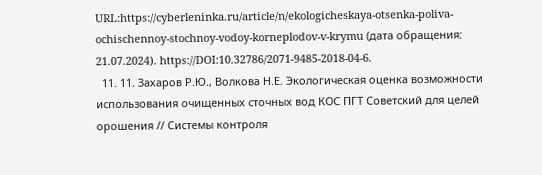URL:https://cyberleninka.ru/article/n/ekologicheskaya-otsenka-poliva-ochischennoy-stochnoy-vodoy-korneplodov-v-krymu (дата обращения: 21.07.2024). https://DOI:10.32786/2071-9485-2018-04-6.
  11. 11. Захаров Р.Ю., Волкова Н.Е. Экологическая оценка возможности использования очищенных сточных вод КОС ПГТ Советский для целей орошения // Системы контроля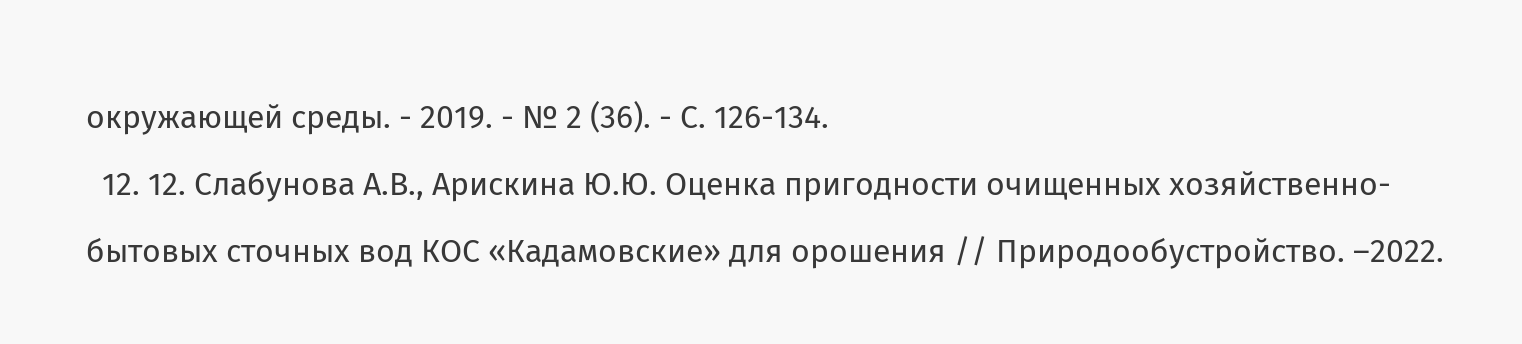окружающей среды. - 2019. - № 2 (36). - С. 126-134.
  12. 12. Слабунова А.В., Арискина Ю.Ю. Оценка пригодности очищенных хозяйственно-бытовых сточных вод КОС «Кадамовские» для орошения // Природообустройство. –2022.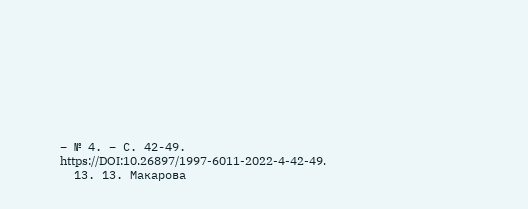– № 4. – С. 42-49. https://DOI:10.26897/1997-6011-2022-4-42-49.
  13. 13. Макарова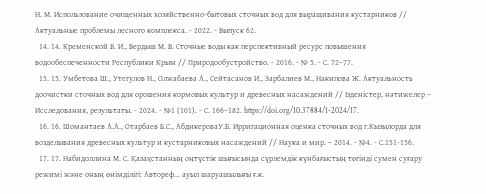Н. М. Использование очищенных хозяйственно-бытовых сточных вод для выращивания кустарников // Актуальные проблемы лесного комплекса. - 2022. - Выпуск 62.
  14. 14. Кременской В. И., Вердыш М. В. Сточные воды как перспективный ресурс повышения водообеспеченности Республики Крым // Природообустройство. - 2016. - № 5. - С. 72–77.
  15. 15. Умбетова Ш., Утегулов Н., Олжабаева А., Сейтасанов И., Зарбалиев М., Накипова Ж. Актуальность доочистки сточных вод для орошения кормовых культур и древесных насаждений // Ізденістер, нәтижелер – Исследования, результаты. - 2024. - №1 (101). - С. 166–182. https://doi.org/10.37884/1-2024/17.
  16. 16. Шомантаев А.А., Отарбаев Б.С., АбдикероваУ.Б. Ирригационная оценка сточных вод г.Кызылорда для возделывания древесных культур и кустарниковых насаждений // Наука и мир. – 2014. - №4. - С.151-156.
  17. 17. Набидоллина М. С. Қазақстанның оңтүстік шығысында сүрлемдік күнбағыстың төгінді сумен суғару режимі және оның өнімділігі: Автореф... ауыл шаруашылығы ғ.к.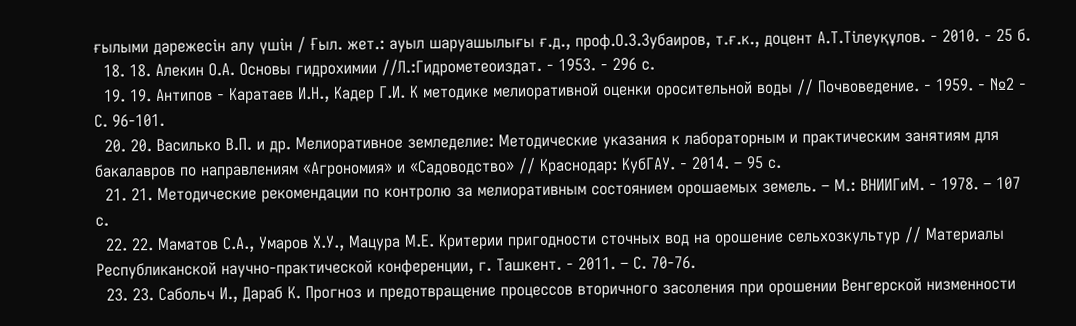ғылыми дәрежесін алу үшін / Ғыл. жет.: ауыл шаруашылығы ғ.д., проф.О.З.Зубаиров, т.ғ.к., доцент А.Т.Тілеуқұлов. - 2010. - 25 б.
  18. 18. Алекин О.А. Основы гидрохимии //Л.:Гидрометеоиздат. - 1953. - 296 с.
  19. 19. Антипов - Каратаев И.Н., Кадер Г.И. К методике мелиоративной оценки оросительной воды // Почвоведение. - 1959. - №2 - С. 96-101.
  20. 20. Василько В.П. и др. Мелиоративное земледелие: Методические указания к лабораторным и практическим занятиям для бакалавров по направлениям «Агрономия» и «Садоводство» // Краснодар: КубГАУ. - 2014. – 95 с.
  21. 21. Методические рекомендации по контролю за мелиоративным состоянием орошаемых земель. – М.: ВНИИГиМ. - 1978. – 107 с.
  22. 22. Маматов С.А., Умаров Х.У., Мацура М.Е. Критерии пригодности сточных вод на орошение сельхозкультур // Материалы Республиканской научно-практической конференции, г. Ташкент. - 2011. – С. 70-76.
  23. 23. Сабольч И., Дараб К. Прогноз и предотвращение процессов вторичного засоления при орошении Венгерской низменности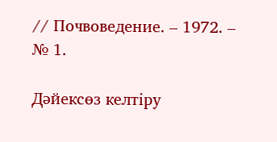// Почвоведение. – 1972. – № 1.

Дәйексөз келтіру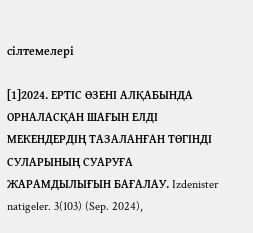сілтемелері

[1]2024. ЕРТІС ӨЗЕНІ АЛҚАБЫНДА ОРНАЛАСҚАН ШАҒЫН ЕЛДІ МЕКЕНДЕРДІҢ ТАЗАЛАНҒАН ТӨГІНДІ СУЛАРЫНЫҢ СУАРУҒА ЖАРАМДЫЛЫҒЫН БАҒАЛАУ. Izdenister natigeler. 3(103) (Sep. 2024),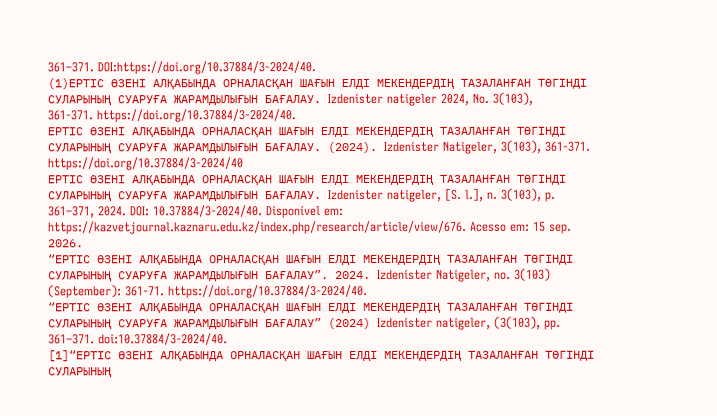361–371. DOI:https://doi.org/10.37884/3-2024/40.
(1)ЕРТІС ӨЗЕНІ АЛҚАБЫНДА ОРНАЛАСҚАН ШАҒЫН ЕЛДІ МЕКЕНДЕРДІҢ ТАЗАЛАНҒАН ТӨГІНДІ СУЛАРЫНЫҢ СУАРУҒА ЖАРАМДЫЛЫҒЫН БАҒАЛАУ. Izdenister natigeler 2024, No. 3(103), 361-371. https://doi.org/10.37884/3-2024/40.
ЕРТІС ӨЗЕНІ АЛҚАБЫНДА ОРНАЛАСҚАН ШАҒЫН ЕЛДІ МЕКЕНДЕРДІҢ ТАЗАЛАНҒАН ТӨГІНДІ СУЛАРЫНЫҢ СУАРУҒА ЖАРАМДЫЛЫҒЫН БАҒАЛАУ. (2024). Izdenister Natigeler, 3(103), 361-371. https://doi.org/10.37884/3-2024/40
ЕРТІС ӨЗЕНІ АЛҚАБЫНДА ОРНАЛАСҚАН ШАҒЫН ЕЛДІ МЕКЕНДЕРДІҢ ТАЗАЛАНҒАН ТӨГІНДІ СУЛАРЫНЫҢ СУАРУҒА ЖАРАМДЫЛЫҒЫН БАҒАЛАУ. Izdenister natigeler, [S. l.], n. 3(103), p. 361–371, 2024. DOI: 10.37884/3-2024/40. Disponível em: https://kazvetjournal.kaznaru.edu.kz/index.php/research/article/view/676. Acesso em: 15 sep. 2026.
“ЕРТІС ӨЗЕНІ АЛҚАБЫНДА ОРНАЛАСҚАН ШАҒЫН ЕЛДІ МЕКЕНДЕРДІҢ ТАЗАЛАНҒАН ТӨГІНДІ СУЛАРЫНЫҢ СУАРУҒА ЖАРАМДЫЛЫҒЫН БАҒАЛАУ”. 2024. Izdenister Natigeler, no. 3(103) (September): 361-71. https://doi.org/10.37884/3-2024/40.
“ЕРТІС ӨЗЕНІ АЛҚАБЫНДА ОРНАЛАСҚАН ШАҒЫН ЕЛДІ МЕКЕНДЕРДІҢ ТАЗАЛАНҒАН ТӨГІНДІ СУЛАРЫНЫҢ СУАРУҒА ЖАРАМДЫЛЫҒЫН БАҒАЛАУ” (2024) Izdenister natigeler, (3(103), pp. 361–371. doi:10.37884/3-2024/40.
[1]“ЕРТІС ӨЗЕНІ АЛҚАБЫНДА ОРНАЛАСҚАН ШАҒЫН ЕЛДІ МЕКЕНДЕРДІҢ ТАЗАЛАНҒАН ТӨГІНДІ СУЛАРЫНЫҢ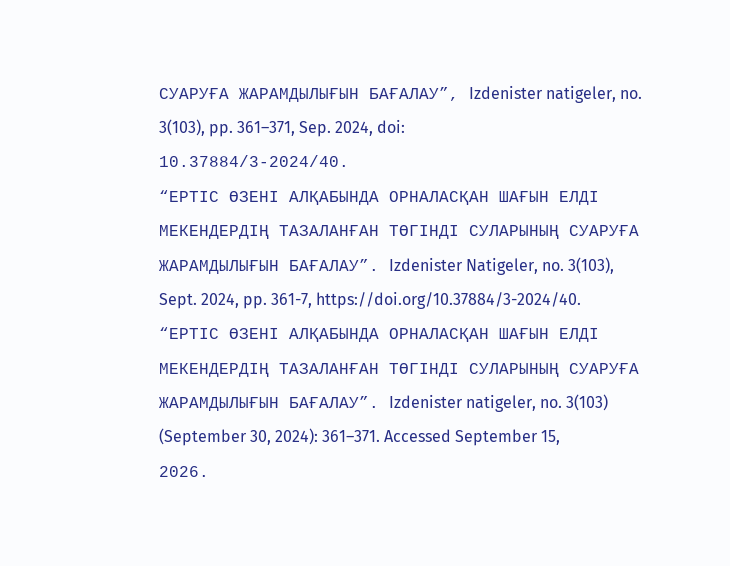СУАРУҒА ЖАРАМДЫЛЫҒЫН БАҒАЛАУ”, Izdenister natigeler, no. 3(103), pp. 361–371, Sep. 2024, doi: 10.37884/3-2024/40.
“ЕРТІС ӨЗЕНІ АЛҚАБЫНДА ОРНАЛАСҚАН ШАҒЫН ЕЛДІ МЕКЕНДЕРДІҢ ТАЗАЛАНҒАН ТӨГІНДІ СУЛАРЫНЫҢ СУАРУҒА ЖАРАМДЫЛЫҒЫН БАҒАЛАУ”. Izdenister Natigeler, no. 3(103), Sept. 2024, pp. 361-7, https://doi.org/10.37884/3-2024/40.
“ЕРТІС ӨЗЕНІ АЛҚАБЫНДА ОРНАЛАСҚАН ШАҒЫН ЕЛДІ МЕКЕНДЕРДІҢ ТАЗАЛАНҒАН ТӨГІНДІ СУЛАРЫНЫҢ СУАРУҒА ЖАРАМДЫЛЫҒЫН БАҒАЛАУ”. Izdenister natigeler, no. 3(103) (September 30, 2024): 361–371. Accessed September 15, 2026.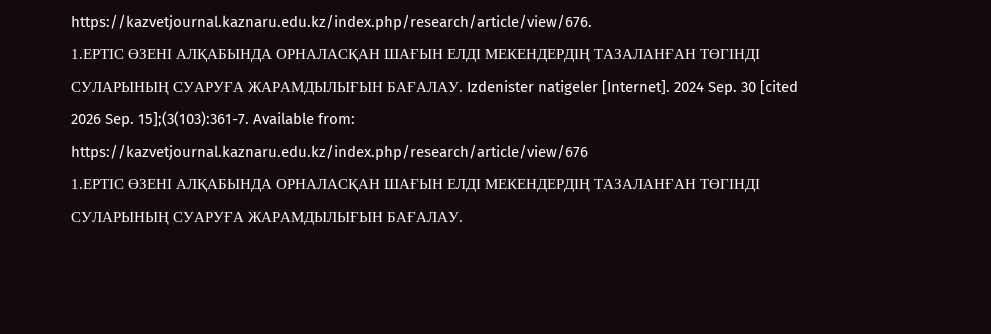https://kazvetjournal.kaznaru.edu.kz/index.php/research/article/view/676.
1.ЕРТІС ӨЗЕНІ АЛҚАБЫНДА ОРНАЛАСҚАН ШАҒЫН ЕЛДІ МЕКЕНДЕРДІҢ ТАЗАЛАНҒАН ТӨГІНДІ СУЛАРЫНЫҢ СУАРУҒА ЖАРАМДЫЛЫҒЫН БАҒАЛАУ. Izdenister natigeler [Internet]. 2024 Sep. 30 [cited 2026 Sep. 15];(3(103):361-7. Available from: https://kazvetjournal.kaznaru.edu.kz/index.php/research/article/view/676
1.ЕРТІС ӨЗЕНІ АЛҚАБЫНДА ОРНАЛАСҚАН ШАҒЫН ЕЛДІ МЕКЕНДЕРДІҢ ТАЗАЛАНҒАН ТӨГІНДІ СУЛАРЫНЫҢ СУАРУҒА ЖАРАМДЫЛЫҒЫН БАҒАЛАУ.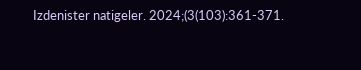Izdenister natigeler. 2024;(3(103):361-371.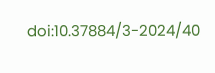doi:10.37884/3-2024/40